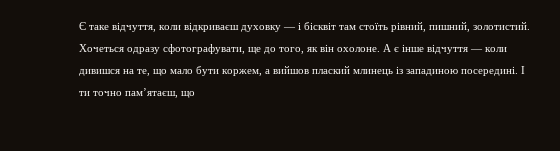Є таке відчуття, коли відкриваєш духовку — і бісквіт там стоїть рівний, пишний, золотистий. Хочеться одразу сфотографувати, ще до того, як він охолоне. А є інше відчуття — коли дивишся на те, що мало бути коржем, а вийшов плаский млинець із западиною посередині. І ти точно пам’ятаєш, що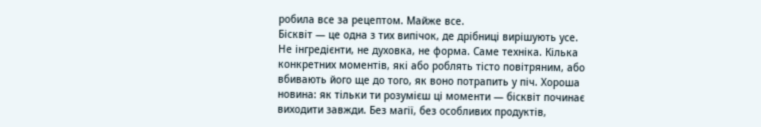робила все за рецептом. Майже все.
Бісквіт — це одна з тих випічок, де дрібниці вирішують усе. Не інгредієнти, не духовка, не форма. Саме техніка. Кілька конкретних моментів, які або роблять тісто повітряним, або вбивають його ще до того, як воно потрапить у піч. Хороша новина: як тільки ти розумієш ці моменти — бісквіт починає виходити завжди. Без магії, без особливих продуктів,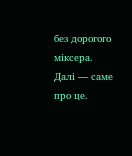без дорогого міксера.
Далі — саме про це.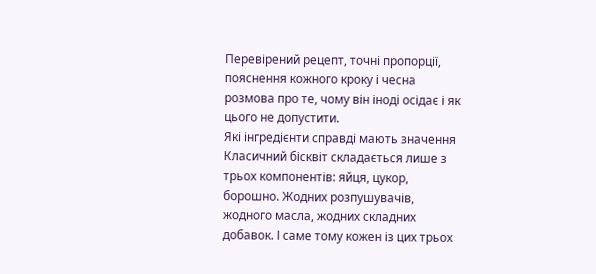Перевірений рецепт, точні пропорції, пояснення кожного кроку і чесна розмова про те, чому він іноді осідає і як цього не допустити.
Які інгредієнти справді мають значення
Класичний бісквіт складається лише з трьох компонентів: яйця, цукор, борошно. Жодних розпушувачів, жодного масла, жодних складних добавок. І саме тому кожен із цих трьох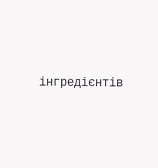інгредієнтів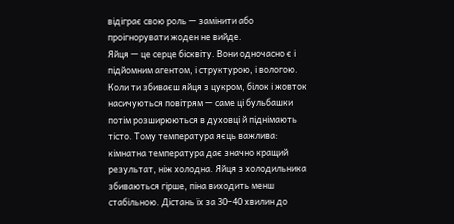відіграє свою роль — замінити або проігнорувати жоден не вийде.
Яйця — це серце бісквіту. Вони одночасно є і підйомним агентом, і структурою, і вологою. Коли ти збиваєш яйця з цукром, білок і жовток насичуються повітрям — саме ці бульбашки потім розширюються в духовці й піднімають тісто. Тому температура яєць важлива: кімнатна температура дає значно кращий результат, ніж холодна. Яйця з холодильника збиваються гірше, піна виходить менш стабільною. Дістань їх за 30–40 хвилин до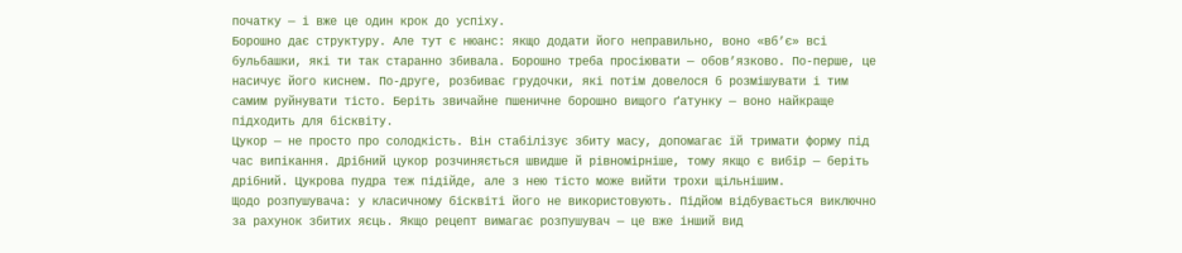початку — і вже це один крок до успіху.
Борошно дає структуру. Але тут є нюанс: якщо додати його неправильно, воно «вб’є» всі бульбашки, які ти так старанно збивала. Борошно треба просіювати — обов’язково. По-перше, це насичує його киснем. По-друге, розбиває грудочки, які потім довелося б розмішувати і тим самим руйнувати тісто. Беріть звичайне пшеничне борошно вищого ґатунку — воно найкраще підходить для бісквіту.
Цукор — не просто про солодкість. Він стабілізує збиту масу, допомагає їй тримати форму під час випікання. Дрібний цукор розчиняється швидше й рівномірніше, тому якщо є вибір — беріть дрібний. Цукрова пудра теж підійде, але з нею тісто може вийти трохи щільнішим.
Щодо розпушувача: у класичному бісквіті його не використовують. Підйом відбувається виключно за рахунок збитих яєць. Якщо рецепт вимагає розпушувач — це вже інший вид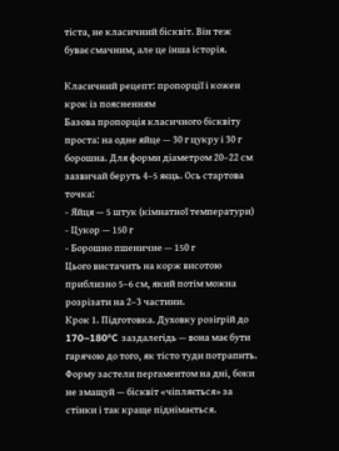тіста, не класичний бісквіт. Він теж буває смачним, але це інша історія.

Класичний рецепт: пропорції і кожен крок із поясненням
Базова пропорція класичного бісквіту проста: на одне яйце — 30 г цукру і 30 г борошна. Для форми діаметром 20–22 см зазвичай беруть 4–5 яєць. Ось стартова точка:
- Яйця — 5 штук (кімнатної температури)
- Цукор — 150 г
- Борошно пшеничне — 150 г
Цього вистачить на корж висотою приблизно 5–6 см, який потім можна розрізати на 2–3 частини.
Крок 1. Підготовка. Духовку розігрій до 170–180°C заздалегідь — вона має бути гарячою до того, як тісто туди потрапить. Форму застели пергаментом на дні, боки не змащуй — бісквіт «чіпляється» за стінки і так краще піднімається.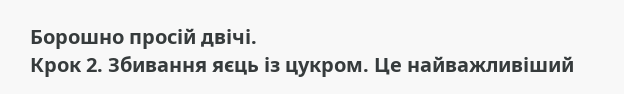Борошно просій двічі.
Крок 2. Збивання яєць із цукром. Це найважливіший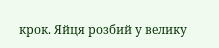крок. Яйця розбий у велику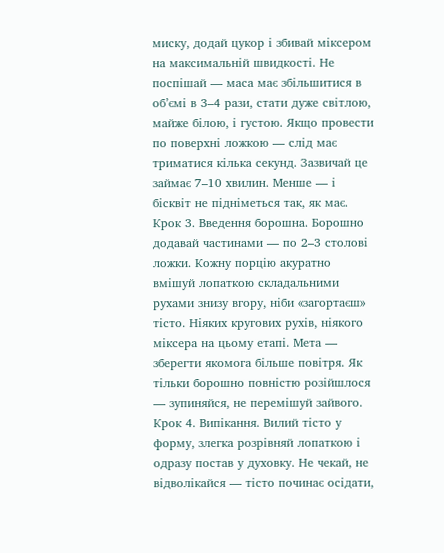миску, додай цукор і збивай міксером на максимальній швидкості. Не поспішай — маса має збільшитися в об’ємі в 3–4 рази, стати дуже світлою, майже білою, і густою. Якщо провести по поверхні ложкою — слід має триматися кілька секунд. Зазвичай це займає 7–10 хвилин. Менше — і бісквіт не підніметься так, як має.
Крок 3. Введення борошна. Борошно додавай частинами — по 2–3 столові ложки. Кожну порцію акуратно вмішуй лопаткою складальними рухами знизу вгору, ніби «загортаєш» тісто. Ніяких кругових рухів, ніякого міксера на цьому етапі. Мета — зберегти якомога більше повітря. Як тільки борошно повністю розійшлося — зупиняйся, не перемішуй зайвого.
Крок 4. Випікання. Вилий тісто у форму, злегка розрівняй лопаткою і одразу постав у духовку. Не чекай, не відволікайся — тісто починає осідати,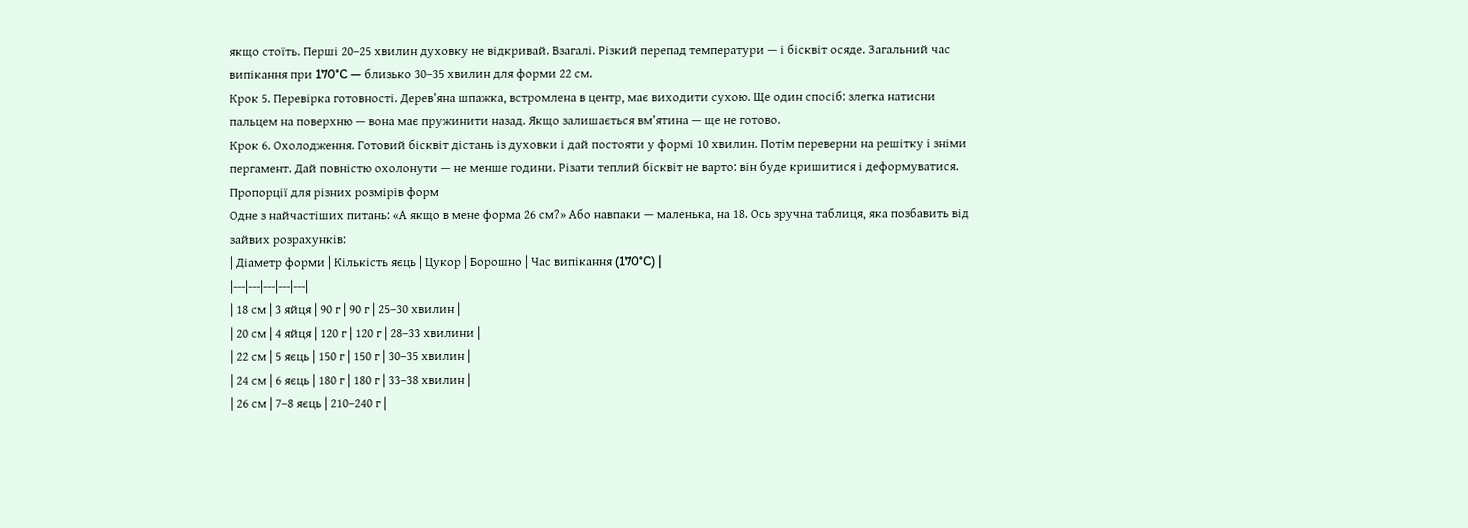якщо стоїть. Перші 20–25 хвилин духовку не відкривай. Взагалі. Різкий перепад температури — і бісквіт осяде. Загальний час випікання при 170°C — близько 30–35 хвилин для форми 22 см.
Крок 5. Перевірка готовності. Дерев’яна шпажка, встромлена в центр, має виходити сухою. Ще один спосіб: злегка натисни пальцем на поверхню — вона має пружинити назад. Якщо залишається вм’ятина — ще не готово.
Крок 6. Охолодження. Готовий бісквіт дістань із духовки і дай постояти у формі 10 хвилин. Потім переверни на решітку і зніми пергамент. Дай повністю охолонути — не менше години. Різати теплий бісквіт не варто: він буде кришитися і деформуватися.
Пропорції для різних розмірів форм
Одне з найчастіших питань: «А якщо в мене форма 26 см?» Або навпаки — маленька, на 18. Ось зручна таблиця, яка позбавить від зайвих розрахунків:
| Діаметр форми | Кількість яєць | Цукор | Борошно | Час випікання (170°C) |
|---|---|---|---|---|
| 18 см | 3 яйця | 90 г | 90 г | 25–30 хвилин |
| 20 см | 4 яйця | 120 г | 120 г | 28–33 хвилини |
| 22 см | 5 яєць | 150 г | 150 г | 30–35 хвилин |
| 24 см | 6 яєць | 180 г | 180 г | 33–38 хвилин |
| 26 см | 7–8 яєць | 210–240 г |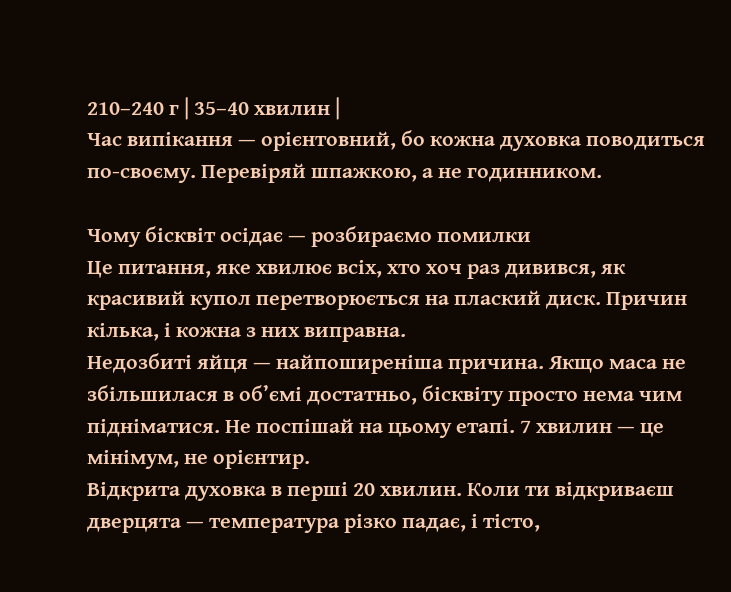210–240 г | 35–40 хвилин |
Час випікання — орієнтовний, бо кожна духовка поводиться по-своєму. Перевіряй шпажкою, а не годинником.

Чому бісквіт осідає — розбираємо помилки
Це питання, яке хвилює всіх, хто хоч раз дивився, як красивий купол перетворюється на плаский диск. Причин кілька, і кожна з них виправна.
Недозбиті яйця — найпоширеніша причина. Якщо маса не збільшилася в об’ємі достатньо, бісквіту просто нема чим підніматися. Не поспішай на цьому етапі. 7 хвилин — це мінімум, не орієнтир.
Відкрита духовка в перші 20 хвилин. Коли ти відкриваєш дверцята — температура різко падає, і тісто,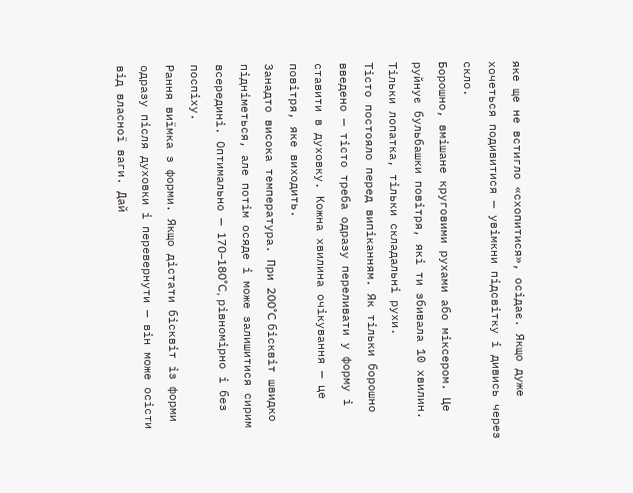яке ще не встигло «схопитися», осідає. Якщо дуже хочеться подивитися — увімкни підсвітку і дивись через скло.
Борошно, вмішане круговими рухами або міксером. Це руйнує бульбашки повітря, які ти збивала 10 хвилин. Тільки лопатка, тільки складальні рухи.
Тісто постояло перед випіканням. Як тільки борошно введено — тісто треба одразу переливати у форму і ставити в духовку. Кожна хвилина очікування — це повітря, яке виходить.
Занадто висока температура. При 200°C бісквіт швидко підніметься, але потім осяде і може залишитися сирим всередині. Оптимально — 170–180°C, рівномірно і без поспіху.
Рання виїмка з форми. Якщо дістати бісквіт із форми одразу після духовки і перевернути — він може осісти від власної ваги. Дай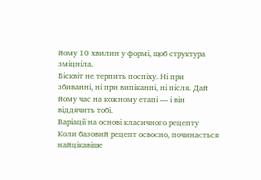йому 10 хвилин у формі, щоб структура зміцніла.
Бісквіт не терпить поспіху. Ні при збиванні, ні при випіканні, ні після. Дай йому час на кожному етапі — і він віддячить тобі.
Варіації на основі класичного рецепту
Коли базовий рецепт освоєно, починається найцікавіше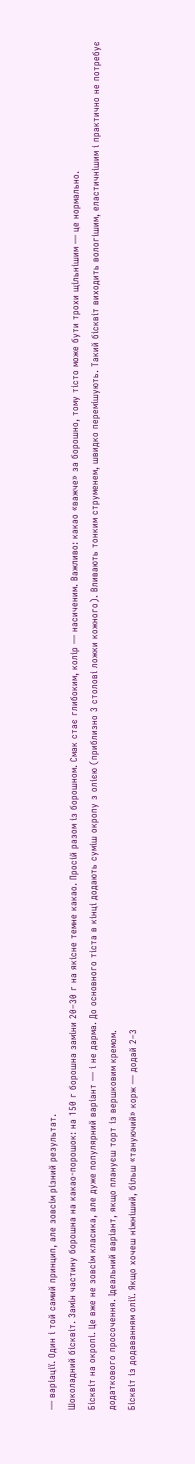— варіації. Один і той самий принцип, але зовсім різний результат.
Шоколадний бісквіт. Замін частину борошна на какао-порошок: на 150 г борошна заміни 20–30 г на якісне темне какао. Просій разом із борошном. Смак стає глибоким, колір — насиченим. Важливо: какао «важче» за борошно, тому тісто може бути трохи щільнішим — це нормально.
Бісквіт на окропі. Це вже не зовсім класика, але дуже популярний варіант — і не дарма. До основного тіста в кінці додають суміш окропу з олією (приблизно 3 столові ложки кожного). Вливають тонким струменем, швидко перемішують. Такий бісквіт виходить вологішим, еластичнішим і практично не потребує додаткового просочення. Ідеальний варіант, якщо плануєш торт із вершковим кремом.
Бісквіт із додаванням олії. Якщо хочеш ніжніший, більш «тануючий» корж — додай 2–3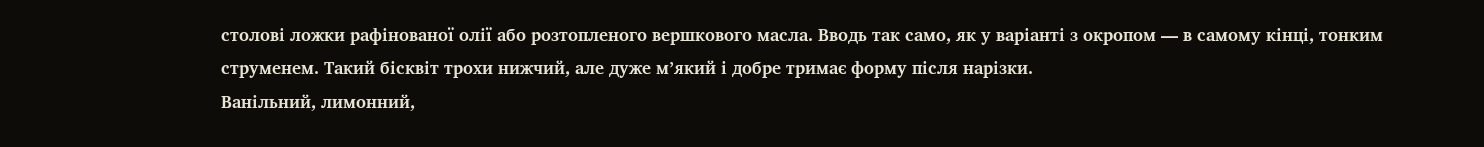столові ложки рафінованої олії або розтопленого вершкового масла. Вводь так само, як у варіанті з окропом — в самому кінці, тонким струменем. Такий бісквіт трохи нижчий, але дуже м’який і добре тримає форму після нарізки.
Ванільний, лимонний,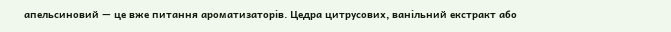апельсиновий — це вже питання ароматизаторів. Цедра цитрусових, ванільний екстракт або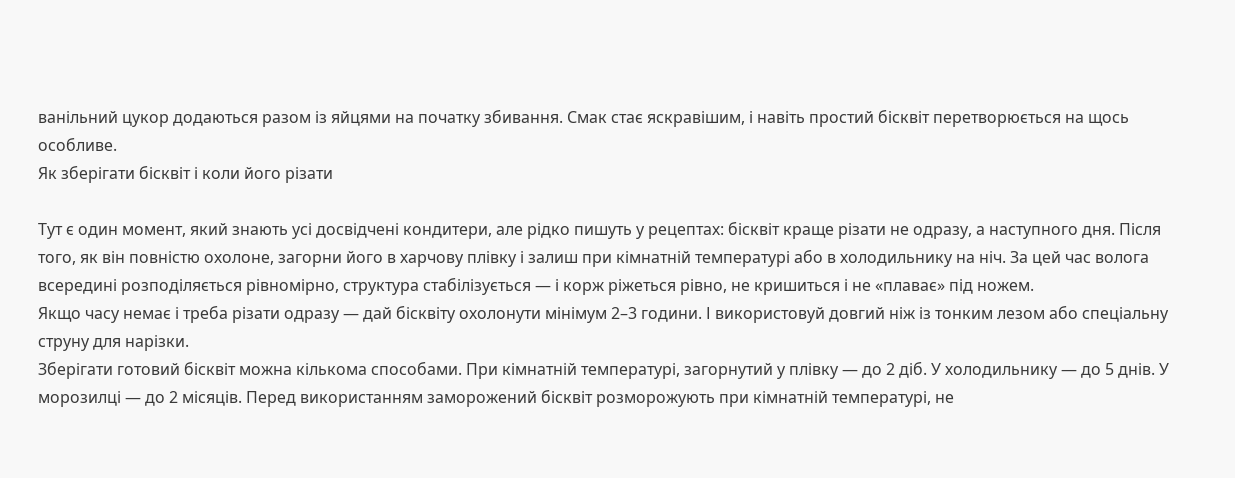ванільний цукор додаються разом із яйцями на початку збивання. Смак стає яскравішим, і навіть простий бісквіт перетворюється на щось особливе.
Як зберігати бісквіт і коли його різати

Тут є один момент, який знають усі досвідчені кондитери, але рідко пишуть у рецептах: бісквіт краще різати не одразу, а наступного дня. Після того, як він повністю охолоне, загорни його в харчову плівку і залиш при кімнатній температурі або в холодильнику на ніч. За цей час волога всередині розподіляється рівномірно, структура стабілізується — і корж ріжеться рівно, не кришиться і не «плаває» під ножем.
Якщо часу немає і треба різати одразу — дай бісквіту охолонути мінімум 2–3 години. І використовуй довгий ніж із тонким лезом або спеціальну струну для нарізки.
Зберігати готовий бісквіт можна кількома способами. При кімнатній температурі, загорнутий у плівку — до 2 діб. У холодильнику — до 5 днів. У морозилці — до 2 місяців. Перед використанням заморожений бісквіт розморожують при кімнатній температурі, не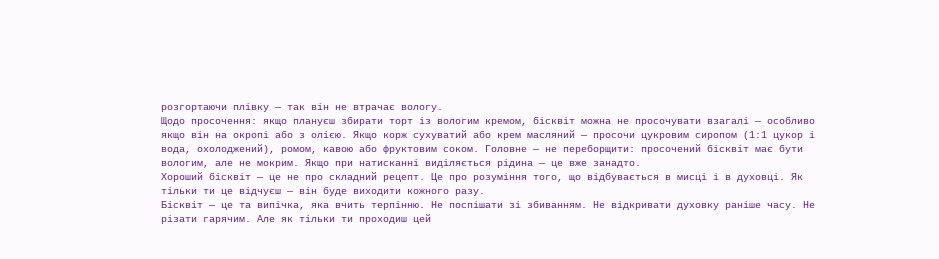розгортаючи плівку — так він не втрачає вологу.
Щодо просочення: якщо плануєш збирати торт із вологим кремом, бісквіт можна не просочувати взагалі — особливо якщо він на окропі або з олією. Якщо корж сухуватий або крем масляний — просочи цукровим сиропом (1:1 цукор і вода, охолоджений), ромом, кавою або фруктовим соком. Головне — не переборщити: просочений бісквіт має бути вологим, але не мокрим. Якщо при натисканні виділяється рідина — це вже занадто.
Хороший бісквіт — це не про складний рецепт. Це про розуміння того, що відбувається в мисці і в духовці. Як тільки ти це відчуєш — він буде виходити кожного разу.
Бісквіт — це та випічка, яка вчить терпінню. Не поспішати зі збиванням. Не відкривати духовку раніше часу. Не різати гарячим. Але як тільки ти проходиш цей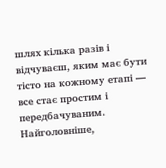шлях кілька разів і відчуваєш, яким має бути тісто на кожному етапі — все стає простим і передбачуваним.
Найголовніше,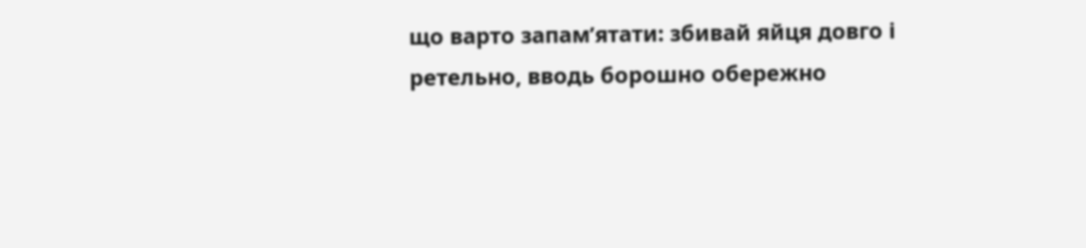що варто запам’ятати: збивай яйця довго і ретельно, вводь борошно обережно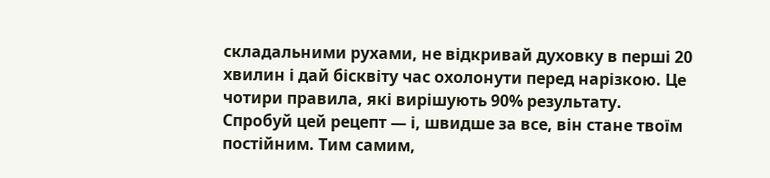складальними рухами, не відкривай духовку в перші 20 хвилин і дай бісквіту час охолонути перед нарізкою. Це чотири правила, які вирішують 90% результату.
Спробуй цей рецепт — і, швидше за все, він стане твоїм постійним. Тим самим,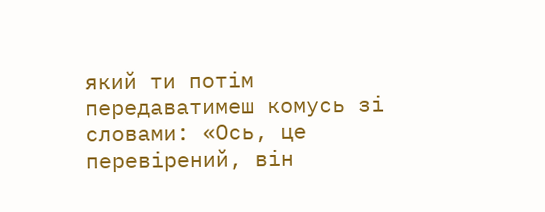який ти потім передаватимеш комусь зі словами: «Ось, це перевірений, він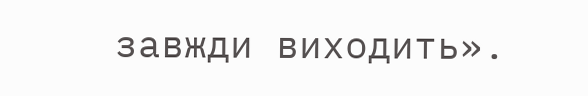завжди виходить».